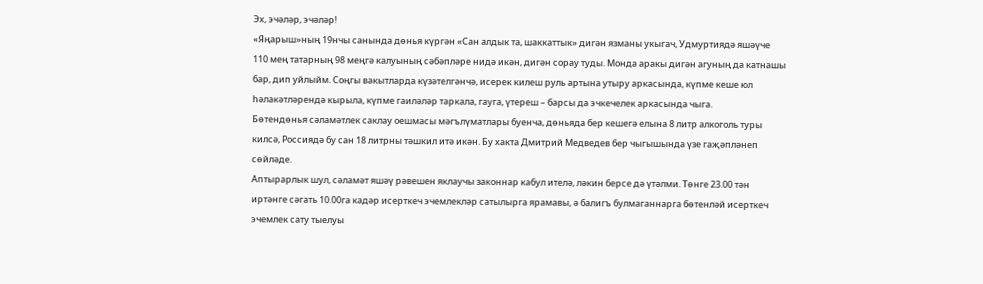Эх, эчәләр, эчәләр!
«Яңарыш»ның 19нчы санында дөнья күргән «Сан алдык та, шаккаттык» дигән язманы укыгач, Удмуртиядә яшәүче 110 мең татарның 98 меңгә калуының сәбәпләре нидә икән, дигән сорау туды. Монда аракы дигән агуның да катнашы бар, дип уйлыйм. Соңгы вакытларда күзәтелгәнчә, исерек килеш руль артына утыру аркасында, күпме кеше юл һәлакәтләрендә кырыла, күпме гаиләләр таркала, гауга, үтереш – барсы да эчкечелек аркасында чыга.
Бөтендөнья сәламәтлек саклау оешмасы мәгълүматлары буенча, дөньяда бер кешегә елына 8 литр алкоголь туры килсә, Россиядә бу сан 18 литрны тәшкил итә икән. Бу хакта Дмитрий Медведев бер чыгышында үзе гаҗәпләнеп сөйләде.
Аптырарлык шул, сәламәт яшәү рәвешен яклаучы законнар кабул ителә, ләкин берсе дә үтәлми. Төнге 23.00 тән иртәнге сәгать 10.00га кадәр исерткеч эчемлекләр сатылырга ярамавы, ә балигъ булмаганнарга бөтенләй исерткеч эчемлек сату тыелуы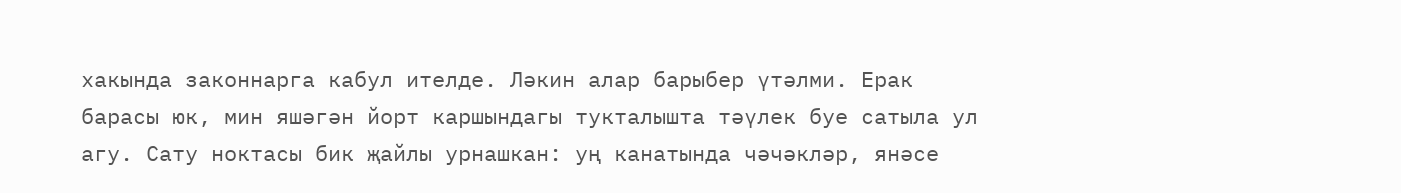хакында законнарга кабул ителде. Ләкин алар барыбер үтәлми. Ерак барасы юк, мин яшәгән йорт каршындагы тукталышта тәүлек буе сатыла ул агу. Сату ноктасы бик җайлы урнашкан: уң канатында чәчәкләр, янәсе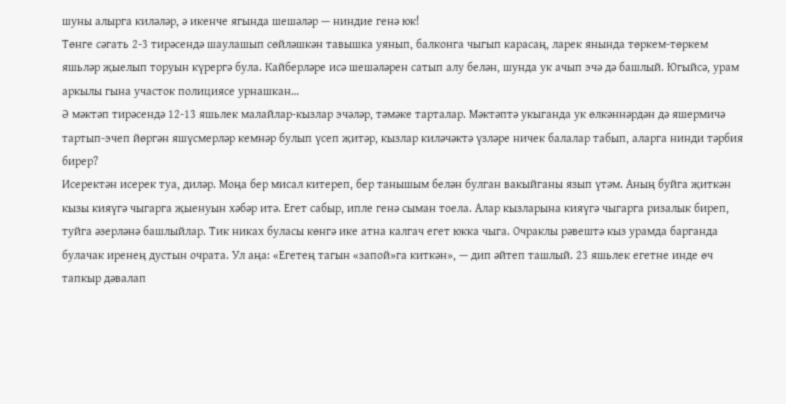шуны алырга киләләр, ә икенче ягында шешәләр — ниндие генә юк!
Төнге сәгать 2-3 тирәсендә шаулашып сөйләшкән тавышка уянып, балконга чыгып карасаң, ларек янында төркем-төркем яшьләр җыелып торуын күрергә була. Кайберләре исә шешәләрен сатып алу белән, шунда ук ачып эчә дә башлый. Югыйсә, урам аркылы гына участок полициясе урнашкан…
Ә мәктәп тирәсендә 12-13 яшьлек малайлар-кызлар эчәләр, тәмәке тарталар. Мәктәптә укыганда ук өлкәннәрдән дә яшермичә тартып-эчеп йөргән яшүсмерләр кемнәр булып үсеп җитәр, кызлар киләчәктә үзләре ничек балалар табып, аларга нинди тәрбия бирер?
Исеректән исерек туа, диләр. Моңа бер мисал китереп, бер танышым белән булган вакыйганы язып үтәм. Аның буйга җиткән кызы кияүгә чыгарга җыенуын хәбәр итә. Егет сабыр, ипле генә сыман тоела. Алар кызларына кияүгә чыгарга ризалык биреп, туйга әзерләнә башлыйлар. Тик никах буласы көнгә ике атна калгач егет юкка чыга. Очраклы рәвештә кыз урамда барганда булачак иренең дустын очрата. Ул аңа: «Егетең тагын «запой»га киткән», — дип әйтеп ташлый. 23 яшьлек егетне инде өч тапкыр дәвалап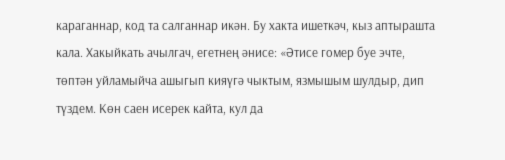караганнар, код та салганнар икән. Бу хакта ишеткәч, кыз аптырашта кала. Хакыйкать ачылгач, егетнең әнисе: «Әтисе гомер буе эчте, төптән уйламыйча ашыгып кияүгә чыктым, язмышым шулдыр, дип түздем. Көн саен исерек кайта, кул да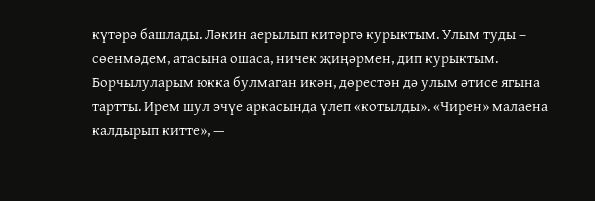күтәрә башлады. Ләкин аерылып китәргә курыктым. Улым туды – сөенмәдем, атасына ошаса, ничек җиңәрмен, дип курыктым. Борчылуларым юкка булмаган икән, дөрестән дә улым әтисе ягына тартты. Ирем шул эчүе аркасында үлеп «котылды». «Чирен» малаена калдырып китте», —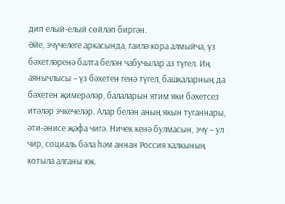дип елый-елый сөйләп биргән.
Әйе, эчүчелеге аркасында, гаилә кора алмыйча, үз бәхетләренә балта белән чабучылар аз түгел. Иң аянычлысы – үз бәхетен генә түгел, башкаларның да бәхетен җимерәләр, балаларын ятим яки бәхетсез итәләр эчкечеләр. Алар белән аның якын туганнары, әти-әнисе җәфа чигә. Ничек кенә булмасын, эчү – ул чир, социаль бәла һәм аннан Россия халкының котыла алганы юк.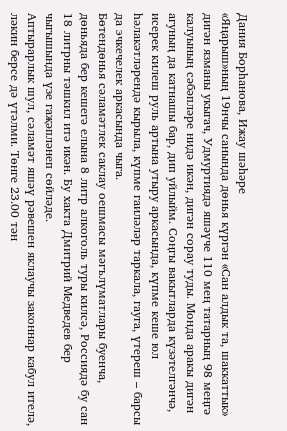Дания Борһанова, Ижау шәһәре
«Яңарыш»ның 19нчы санында дөнья күргән «Сан алдык та, шаккаттык» дигән язманы укыгач, Удмуртиядә яшәүче 110 мең татарның 98 меңгә калуының сәбәпләре нидә икән, дигән сорау туды. Монда аракы дигән агуның да катнашы бар, дип уйлыйм. Соңгы вакытларда күзәтелгәнчә, исерек килеш руль артына утыру аркасында, күпме кеше юл һәлакәтләрендә кырыла, күпме гаиләләр таркала, гауга, үтереш – барсы да эчкечелек аркасында чыга.
Бөтендөнья сәламәтлек саклау оешмасы мәгълүматлары буенча, дөньяда бер кешегә елына 8 литр алкоголь туры килсә, Россиядә бу сан 18 литрны тәшкил итә икән. Бу хакта Дмитрий Медведев бер чыгышында үзе гаҗәпләнеп сөйләде.
Аптырарлык шул, сәламәт яшәү рәвешен яклаучы законнар кабул ителә, ләкин берсе дә үтәлми. Төнге 23.00 тән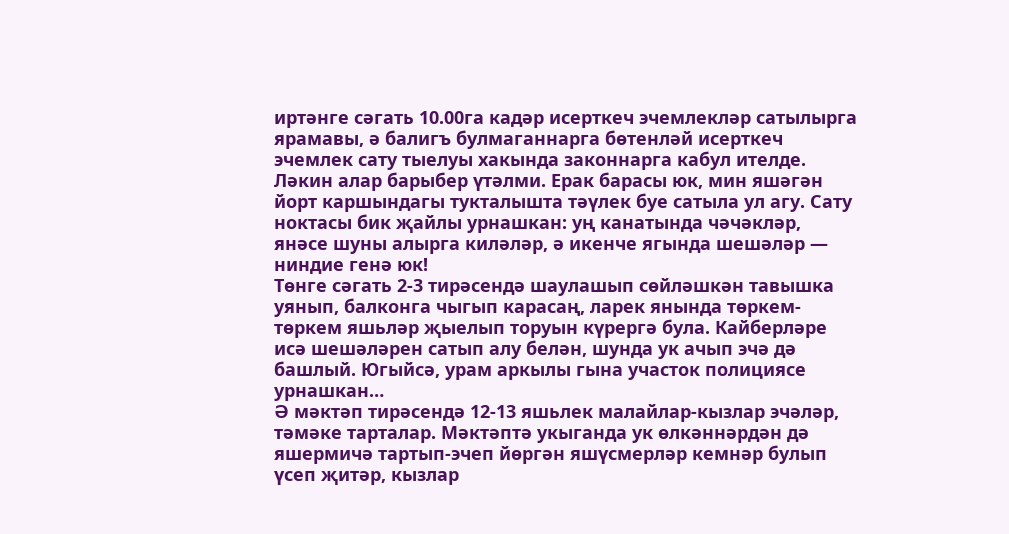иртәнге сәгать 10.00га кадәр исерткеч эчемлекләр сатылырга ярамавы, ә балигъ булмаганнарга бөтенләй исерткеч эчемлек сату тыелуы хакында законнарга кабул ителде. Ләкин алар барыбер үтәлми. Ерак барасы юк, мин яшәгән йорт каршындагы тукталышта тәүлек буе сатыла ул агу. Сату ноктасы бик җайлы урнашкан: уң канатында чәчәкләр, янәсе шуны алырга киләләр, ә икенче ягында шешәләр — ниндие генә юк!
Төнге сәгать 2-3 тирәсендә шаулашып сөйләшкән тавышка уянып, балконга чыгып карасаң, ларек янында төркем-төркем яшьләр җыелып торуын күрергә була. Кайберләре исә шешәләрен сатып алу белән, шунда ук ачып эчә дә башлый. Югыйсә, урам аркылы гына участок полициясе урнашкан…
Ә мәктәп тирәсендә 12-13 яшьлек малайлар-кызлар эчәләр, тәмәке тарталар. Мәктәптә укыганда ук өлкәннәрдән дә яшермичә тартып-эчеп йөргән яшүсмерләр кемнәр булып үсеп җитәр, кызлар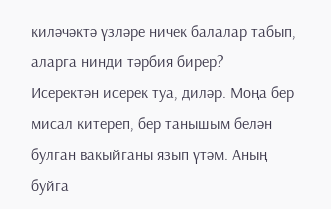киләчәктә үзләре ничек балалар табып, аларга нинди тәрбия бирер?
Исеректән исерек туа, диләр. Моңа бер мисал китереп, бер танышым белән булган вакыйганы язып үтәм. Аның буйга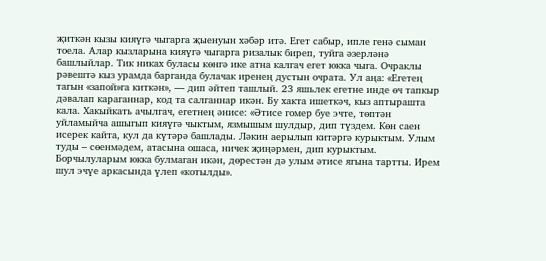җиткән кызы кияүгә чыгарга җыенуын хәбәр итә. Егет сабыр, ипле генә сыман тоела. Алар кызларына кияүгә чыгарга ризалык биреп, туйга әзерләнә башлыйлар. Тик никах буласы көнгә ике атна калгач егет юкка чыга. Очраклы рәвештә кыз урамда барганда булачак иренең дустын очрата. Ул аңа: «Егетең тагын «запой»га киткән», — дип әйтеп ташлый. 23 яшьлек егетне инде өч тапкыр дәвалап караганнар, код та салганнар икән. Бу хакта ишеткәч, кыз аптырашта кала. Хакыйкать ачылгач, егетнең әнисе: «Әтисе гомер буе эчте, төптән уйламыйча ашыгып кияүгә чыктым, язмышым шулдыр, дип түздем. Көн саен исерек кайта, кул да күтәрә башлады. Ләкин аерылып китәргә курыктым. Улым туды – сөенмәдем, атасына ошаса, ничек җиңәрмен, дип курыктым. Борчылуларым юкка булмаган икән, дөрестән дә улым әтисе ягына тартты. Ирем шул эчүе аркасында үлеп «котылды».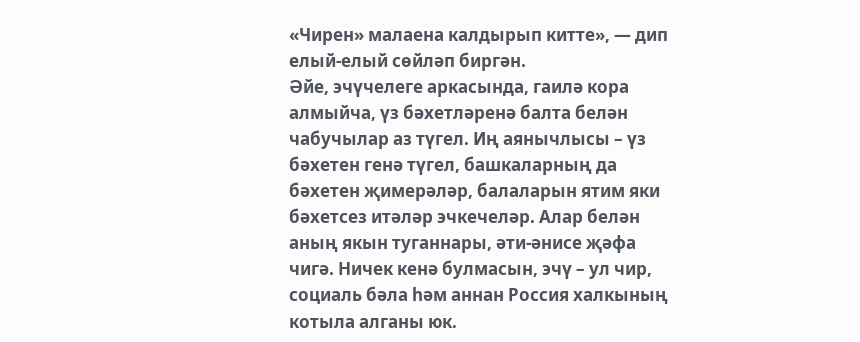«Чирен» малаена калдырып китте», — дип елый-елый сөйләп биргән.
Әйе, эчүчелеге аркасында, гаилә кора алмыйча, үз бәхетләренә балта белән чабучылар аз түгел. Иң аянычлысы – үз бәхетен генә түгел, башкаларның да бәхетен җимерәләр, балаларын ятим яки бәхетсез итәләр эчкечеләр. Алар белән аның якын туганнары, әти-әнисе җәфа чигә. Ничек кенә булмасын, эчү – ул чир, социаль бәла һәм аннан Россия халкының котыла алганы юк.